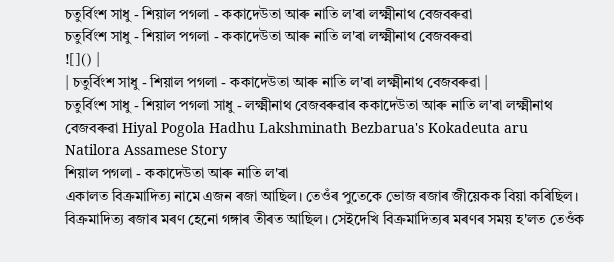চতুৰ্বিংশ সাধু - শিয়াল পগলা - ককাদেউতা আৰু নাতি ল'ৰা লক্ষ্মীনাথ বেজবৰুৱা
চতুৰ্বিংশ সাধু - শিয়াল পগলা - ককাদেউতা আৰু নাতি ল'ৰা লক্ষ্মীনাথ বেজবৰুৱা
![]() |
| চতুৰ্বিংশ সাধু - শিয়াল পগলা - ককাদেউতা আৰু নাতি ল'ৰা লক্ষ্মীনাথ বেজবৰুৱা |
চতুৰ্বিংশ সাধু - শিয়াল পগলা সাধু - লক্ষ্মীনাথ বেজবৰুৱাৰ ককাদেউতা আৰু নাতি ল'ৰা লক্ষ্মীনাথ বেজবৰুৱা Hiyal Pogola Hadhu Lakshminath Bezbarua's Kokadeuta aru Natilora Assamese Story
শিয়াল পগলা - ককাদেউতা আৰু নাতি ল'ৰা
একালত বিক্রমাদিত্য নামে এজন ৰজা আছিল। তেওঁৰ পুতেকে ভোজ ৰজাৰ জীয়েকক বিয়া কৰিছিল। বিক্রমাদিত্য ৰজাৰ মৰণ হেনো গঙ্গাৰ তীৰত আছিল। সেইদেখি বিক্রমাদিত্যৰ মৰণৰ সময় হ'লত তেওঁক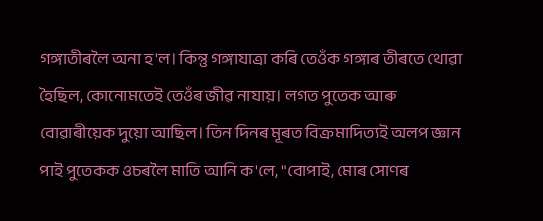গঙ্গাতীৰলৈ অনা হ'ল। কিন্তু গঙ্গাযাত্রা কৰি তেওঁক গঙ্গাৰ তীৰতে থোৱা হৈছিল, কোনোমতেই তেওঁৰ জীৱ নাযায়। লগত পুতেক আৰু বোৱাৰীয়েক দুয়ো আছিল। তিন দিনৰ মূৰত বিক্ৰমাদিত্যই অলপ জ্ঞান পাই পুতেকক ওচৰলৈ মাতি আনি ক'লে, "বোপাই, মোৰ সোণৰ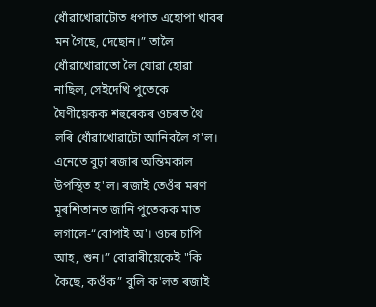ধোঁৱাখোৱাটোত ধপাত এহোপা খাবৰ মন গৈছে, দেছোন।” তালৈ ধোঁৱাখোৱাতো লৈ যোৱা হোৱা নাছিল, সেইদেখি পুতেকে ঘৈণীয়েকক শহুৰেকৰ ওচৰত থৈ লৰি ধোঁৱাখোৱাটো আনিবলৈ গ'ল। এনেতে বুঢ়া ৰজাৰ অন্তিমকাল উপস্থিত হ'ল। ৰজাই তেওঁৰ মৰণ মূৰশিতানত জানি পুতেকক মাত লগালে-“বোপাই অ'। ওচৰ চাপি আহ, শুন।” বোৱাৰীয়েকেই "কি কৈছে, কওঁক” বুলি ক'লত ৰজাই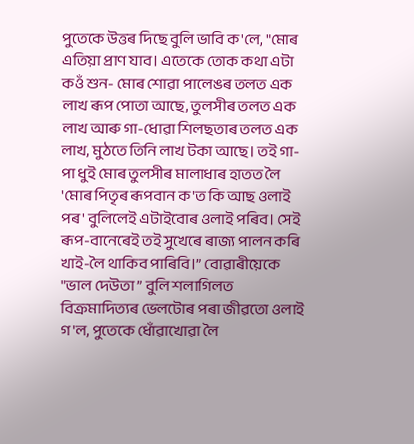পুতেকে উত্তৰ দিছে বুলি ভাবি ক'লে, "মোৰ এতিয়া প্রাণ যাব। এতেকে তোক কথা এটা কওঁ শুন- মোৰ শোৱা পালেঙৰ তলত এক লাখ ৰূপ পোতা আছে, তুলসীৰ তলত এক লাখ আৰু গা-ধোৱা শিলছতাৰ তলত এক লাখ, মুঠতে তিনি লাখ টকা আছে। তই গা-পা ধুই মোৰ তুলসীৰ মালাধাৰ হাতত লৈ 'মোৰ পিতৃৰ ৰূপবান ক'ত কি আছ ওলাই পৰ' বুলিলেই এটাইবোৰ ওলাই পৰিব। সেই ৰূপ-বানেৰেই তই সুখেৰে ৰাজ্য পালন কৰি খাই-লৈ থাকিব পাৰিবি।” বোৱাৰীয়েকে "ভাল দেউতা” বুলি শলাগিলত বিক্রমাদিত্যৰ ভেলটোৰ পৰা জীৱতো ওলাই গ'ল, পুতেকে ধোঁৱাখোৱা লৈ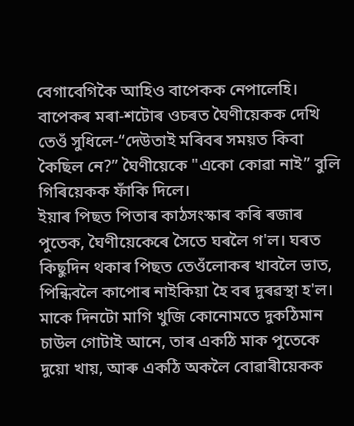বেগাবেগিকৈ আহিও বাপেকক নেপালেহি। বাপেকৰ মৰা-শটোৰ ওচৰত ঘৈণীয়েকক দেখি তেওঁ সুধিলে-“দেউতাই মৰিবৰ সময়ত কিবা কৈছিল নে?” ঘৈণীয়েকে "একো কোৱা নাই” বুলি গিৰিয়েকক ফাঁকি দিলে।
ইয়াৰ পিছত পিতাৰ কাঠসংস্কাৰ কৰি ৰজাৰ পুতেক, ঘৈণীয়েকেৰে সৈতে ঘৰলৈ গ'ল। ঘৰত কিছুদিন থকাৰ পিছত তেওঁলোকৰ খাবলৈ ভাত, পিন্ধিবলৈ কাপোৰ নাইকিয়া হৈ বৰ দুৰৱস্থা হ'ল। মাকে দিনটো মাগি খুজি কোনোমতে দুকঠিমান চাউল গোটাই আনে, তাৰ একঠি মাক পুতেকে দুয়ো খায়, আৰু একঠি অকলৈ বোৱাৰীয়েকক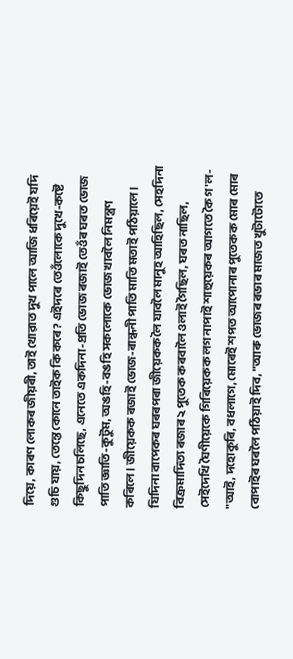দিয়ে, কাৰণ লোকৰ জীয়ৰী, তাই খোৱাত দুখ পালে আজি ধৰিয়েই যদি গুচি যায়, তেন্তে কোনে তাইক কি কৰে? এইদৰে তেওঁলোকে দুখে-কষ্টে কিছুদিন চলিছে, এনেতে একদিনা-প্রতি ভোজ ৰজাই তেওঁৰ ঘৰত ভোজ পাতি জ্ঞাতি-কুটুম, অঙহি-বঙহি সকলোকে ভোজ খাবলৈ নিমন্ত্ৰণ কৰিলে। জীয়েকক ৰজাই ভোজ-ৰান্ধনী পাতি মাতি মতাই পঠিয়ালে। যিদিনা বাপেকৰ ঘৰৰপৰা জীয়েকক লৈ যাবলৈ মানুহ আহিছিল, সেহদিনা বিক্রমাদিত্য ৰজাৰ ২ পুতেক কৰবালৈ ওলাই গৈছিল, ঘৰত নাছিল, সেইদেখি ঘৈণীয়েকে গিৰিয়েকক লগ নাপাই শাহুয়েকৰ আগতে কৈ গ'ল- "আই, দহোকুৰি, বধলাগে, মোৰেই শপত আপোনাৰ পুতেকক মোৰ মোৰ বোপাইৰ ঘৰলৈ পঠিয়াই দিব, "আৰু ভোজৰ ৰভাৰ মাজত খুটাটোতে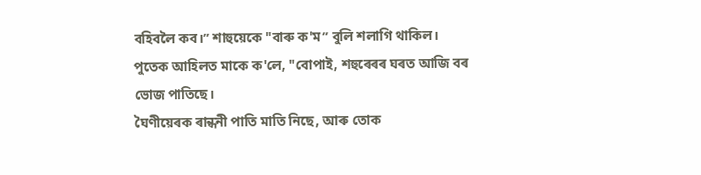বহিবলৈ কব।” শাহুয়েকে "বাৰু ক'ম” বুলি শলাগি থাকিল। পুতেক আহিলত মাকে ক'লে, "বোপাই, শহুৰেৰৰ ঘৰত আজি বৰ ভোজ পাতিছে।
ঘৈণীয়েৰক ৰান্ধনী পাতি মাতি নিছে, আৰু তোক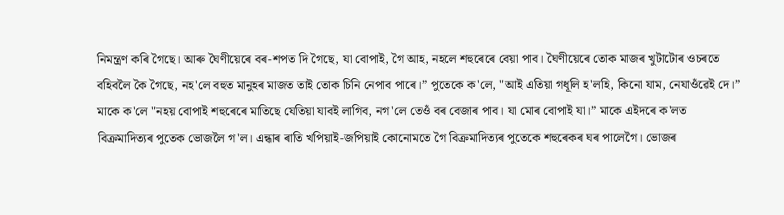নিমন্ত্ৰণ কৰি গৈছে। আৰু ঘৈণীয়েৰে বৰ-শপত দি গৈছে, যা বোপাই, গৈ আহ, নহলে শহুৰেৰে বেয়া পাব। ঘৈণীয়েৰে তোক মাজৰ খুটাটোৰ ওচৰতে বহিবলৈ কৈ গৈছে, নহ'লে বহুত মানুহৰ মাজত তাই তোক চিনি নেপাব পাৰে।” পুতেকে ক'লে, "আই এতিয়া গধূলি হ'লহি, কিনো যাম, নেযাওঁৱেই দে।” মাকে ক'লে "নহয় বোপাই শহুৰেৰে মাতিছে যেতিয়া যাবই লাগিব, নগ'লে তেওঁ বৰ বেজাৰ পাব। যা মোৰ বোপাই যা।” মাকে এইদৰে ক'লত বিক্রমাদিত্যৰ পুতেক ভোজলৈ গ'ল। এন্ধাৰ ৰাতি খপিয়াই-জপিয়াই কোনোমতে গৈ বিক্রমাদিত্যৰ পুতেকে শহুৰেকৰ ঘৰ পালেগৈ। ভোজৰ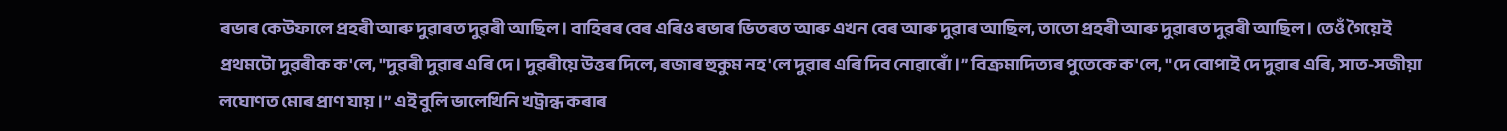ৰভাৰ কেউফালে প্ৰহৰী আৰু দুৱাৰত দুৱৰী আছিল। বাহিৰৰ বেৰ এৰিও ৰভাৰ ভিতৰত আৰু এখন বেৰ আৰু দুৱাৰ আছিল, তাতো প্ৰহৰী আৰু দুৱাৰত দুৱৰী আছিল। তেওঁ গৈয়েই প্রথমটো দুৱৰীক ক'লে, "দুৱৰী দুৱাৰ এৰি দে। দুৱৰীয়ে উত্তৰ দিলে, ৰজাৰ হুকুম নহ'লে দুৱাৰ এৰি দিব নোৱাৰোঁ।” বিক্রমাদিত্যৰ পুতেকে ক'লে, "দে বোপাই দে দুৱাৰ এৰি, সাত-সজীয়া লঘোণত মোৰ প্ৰাণ যায়।” এই বুলি ভালেখিনি খট্ৰান্ধ কৰাৰ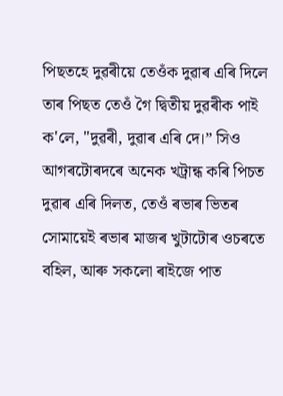পিছতহে দুৱৰীয়ে তেওঁক দুৱাৰ এৰি দিলে তাৰ পিছত তেওঁ গৈ দ্বিতীয় দুৱৰীক পাই ক'লে, "দুৱৰী, দুৱাৰ এৰি দে।” সিও আগৰটোৰদৰে অনেক খট্ৰান্ধ কৰি পিচত দুৱাৰ এৰি দিলত, তেওঁ ৰভাৰ ভিতৰ সোমায়েই ৰভাৰ মাজৰ খুটাটোৰ ওচৰতে বহিল, আৰু সকলো ৰাইজে পাত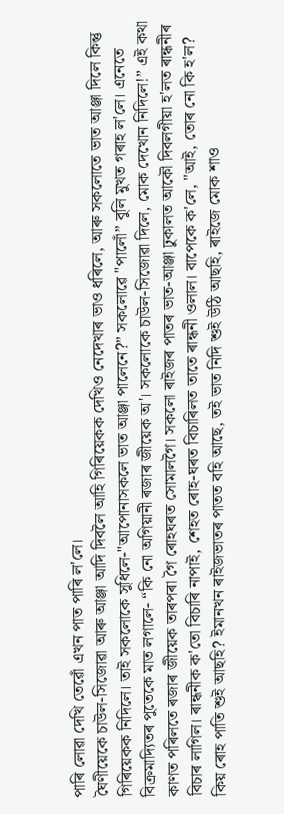পাৰি লোৱা দেখি তেৱোঁ এখন পাত পাৰি ল'লে।
ঘৈণীয়েকে চাউল-সিজোৱা আৰু আঞ্জা আদি দিবলৈ আহি গিৰিয়েকক দেখিও নেদেখাৰ ভাও ধৰিলে, আৰু সকলোতে ভাত আঞ্জা দিলে কিন্তু গিৰিয়েকক নিদিলে। তাই সকলোকে সুধিলে-"আপোনাসকলে ভাত আঞ্জা পালেনে?” সকলোৱে "পালোঁ” বুলি মুখত গৰাহ ল'লে। এনেতে বিক্রমাদ্যিতৰ পুতেকে মাত লগালে- “কি নো অগিয়ানী ৰজাৰ জীয়েক অ'। সকলোকে চাউল-সিজোৱা দিলে, মোক দেখোন নিদিলে!” এই কথা কাণত পৰিলতে ৰজাৰ জীয়েক তাৰপৰা গৈ ৰোহঘৰত সোমালগৈ। সকলো ৰাইজৰ পাতৰ ভাত-আঞ্জা ঢুকালত আকৌ দিবলগীয়া হ'লত ৰান্ধনীৰ বিচাৰ লাগিল। ৰান্ধনীক ক'তো বিচাৰি নাপাই, শেহত ৰোহ-ঘৰত বিচাৰিলত তাতে ৰান্ধনী ওলাল। বাপেকে ক'লে, "আই, তোৰ নো কি হ'ল? কিয় ৰোহ পাতি শুই আছহি? ইমানখন ৰাইজভাতৰ পাতত বহি আছে, তই ভাত নিদি শুই উঠি আছহি, ৰাইজে মোক শাও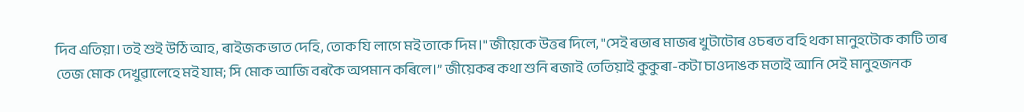দিব এতিয়া। তই শুই উঠি আহ, ৰাইজক ভাত দেহি, তোক যি লাগে মই তাকে দিম।" জীয়েকে উত্তৰ দিলে, "সেই ৰভাৰ মাজৰ খুটাটোৰ ওচৰত বহি থকা মানুহটোক কাটি তাৰ তেজ মোক দেখুৱালেহে মই যাম; সি মোক আজি বৰকৈ অপমান কৰিলে।” জীয়েকৰ কথা শুনি ৰজাই তেতিয়াই কুকুৰা-কটা চাওদাঙক মতাই আনি সেই মানুহজনক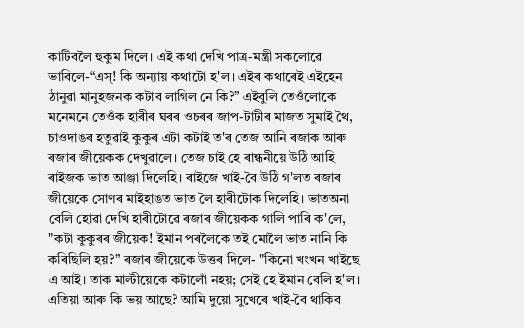কাটিবলৈ হুকুম দিলে। এই কথা দেখি পাত্র-মন্ত্রী সকলোৱে ভাবিলে-“এস্! কি অন্যায় কথাটো হ'ল। এইৰ কথাৰেই এইহেন ঠানুৱা মানুহজনক কটাব লাগিল নে কি?” এইবুলি তেওঁলোকে মনেমনে তেওঁক হাৰীৰ ঘৰৰ ওচৰৰ জাপ-টাটীৰ মাজত সুমাই থৈ, চাওদাঙৰ হতুৱাই কুকুৰ এটা কটাই ত'ৰ তেজ আনি ৰজাক আৰু ৰজাৰ জীয়েকক দেখুৱালে। তেজ চাই হে ৰান্ধনীয়ে উঠি আহি ৰাইজক ভাত আঞ্জা দিলেহি। ৰাইজে খাই-বৈ উঠি গ'লত ৰজাৰ জীয়েকে সোণৰ মাইহাঙত ভাত লৈ হাৰীটোক দিলেহি। ভাতঅনা বেলি হোৱা দেখি হাৰীটোৱে ৰজাৰ জীয়েকক গালি পাৰি ক'লে, "কটা কুকুৰৰ জীয়েক! ইমান পৰলৈকে তই মোলৈ ভাত নানি কি কৰিছিলি হয়?” ৰজাৰ জীয়েকে উত্তৰ দিলে- "কিনো খংখন খাইছে এ আই। তাক মাল্টীয়েকে কটালোঁ নহয়; সেই হে ইমান বেলি হ'ল। এতিয়া আৰু কি ভয় আছে? আমি দুয়ো সুখেৰে খাই-বৈ থাকিব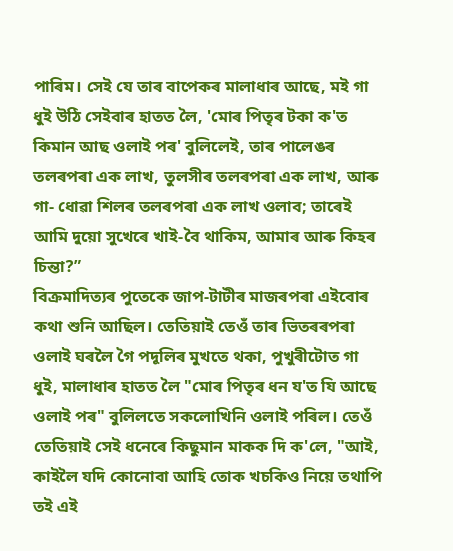পাৰিম। সেই যে তাৰ বাপেকৰ মালাধাৰ আছে, মই গা ধুই উঠি সেইবাৰ হাতত লৈ, 'মোৰ পিতৃৰ টকা ক'ত কিমান আছ ওলাই পৰ' বুলিলেই, তাৰ পালেঙৰ তলৰপৰা এক লাখ, তুলসীৰ তলৰপৰা এক লাখ, আৰু গা- ধোৱা শিলৰ তলৰপৰা এক লাখ ওলাব; তাৰেই আমি দুয়ো সুখেৰে খাই-বৈ থাকিম, আমাৰ আৰু কিহৰ চিন্তা?”
বিক্রমাদিত্যৰ পুতেকে জাপ-টাটীৰ মাজৰপৰা এইবোৰ কথা শুনি আছিল। তেতিয়াই তেওঁ তাৰ ভিতৰৰপৰা ওলাই ঘৰলৈ গৈ পদূলিৰ মুখতে থকা, পুখুৰীটোত গা ধুই, মালাধাৰ হাতত লৈ "মোৰ পিতৃৰ ধন য'ত যি আছে ওলাই পৰ" বুলিলতে সকলোখিনি ওলাই পৰিল। তেওঁ তেতিয়াই সেই ধনেৰে কিছুমান মাকক দি ক'লে, "আই, কাইলৈ যদি কোনোবা আহি তোক খচকিও নিয়ে তথাপি তই এই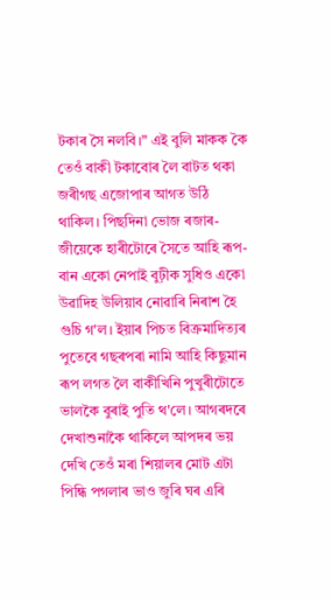টকাৰ সৈ নলবি।” এই বুলি মাকক কৈ তেওঁ বাকী টকাবোৰ লৈ বাটত থকা জৰীগছ এজোপাৰ আগত উঠি থাকিল। পিছদিনা ভোজ ৰজাৰ-জীয়েকে হাৰীটোৰে সৈতে আহি ৰূপ-বান একো নেপাই বুঢ়ীক সুধিও একো উৱাদিহ উলিয়াব নোৱাৰি নিৰাশ হৈ গুচি গ'ল। ইয়াৰ পিচত বিক্রমাদিত্যৰ পুতেবে গছৰপৰা নামি আহি কিছুমান ৰূপ লগত লৈ বাকীখিনি পুখুৰীটোতে ভালকৈ বুৰাই পুতি থ'লে। আগৰদৰে দেখাশুনাকৈ থাকিলে আপদৰ ভয় দেখি তেওঁ মৰা শিয়ালৰ মোট এটা পিন্ধি পগলাৰ ভাও জুৰি ঘৰ এৰি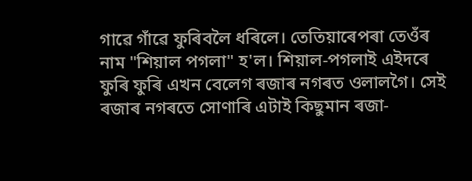গাৱে গাঁৱে ফুৰিবলৈ ধৰিলে। তেতিয়াৰেপৰা তেওঁৰ নাম "শিয়াল পগলা" হ'ল। শিয়াল-পগলাই এইদৰে ফুৰি ফুৰি এখন বেলেগ ৰজাৰ নগৰত ওলালগৈ। সেই ৰজাৰ নগৰতে সোণাৰি এটাই কিছুমান ৰজা-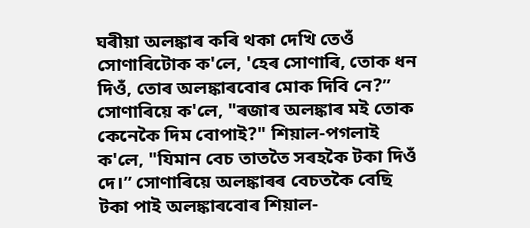ঘৰীয়া অলঙ্কাৰ কৰি থকা দেখি তেওঁ সোণাৰিটোক ক'লে, 'হেৰ সোণাৰি, তোক ধন দিওঁ, তোৰ অলঙ্কাৰবোৰ মোক দিবি নে?” সোণাৰিয়ে ক'লে, "ৰজাৰ অলঙ্কাৰ মই তোক কেনেকৈ দিম বোপাই?" শিয়াল-পগলাই ক'লে, "যিমান বেচ তাততৈ সৰহকৈ টকা দিওঁ দে।” সোণাৰিয়ে অলঙ্কাৰৰ বেচতকৈ বেছি টকা পাই অলঙ্কাৰবোৰ শিয়াল-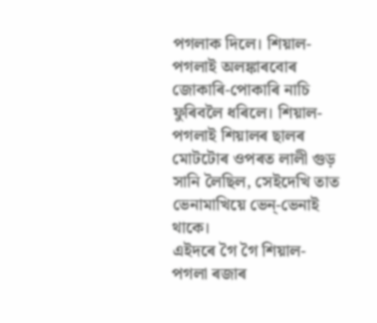পগলাক দিলে। শিয়াল-পগলাই অলঙ্কাৰবোৰ জোকাৰি-পোকাৰি নাচি ফুৰিবলৈ ধৰিলে। শিয়াল-পগলাই শিয়ালৰ ছালৰ মোটটোৰ ওপৰত লালী গুড় সানি লৈছিল, সেইদেখি তাত ভেনামাখিয়ে ভেন্-ভেনাই থাকে।
এইদৰে গৈ গৈ শিয়াল-পগলা ৰজাৰ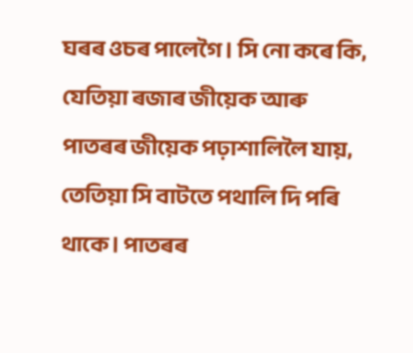ঘৰৰ ওচৰ পালেগৈ। সি নো কৰে কি, যেতিয়া ৰজাৰ জীয়েক আৰু পাতৰৰ জীয়েক পঢ়াশালিলৈ যায়, তেতিয়া সি বাটতে পথালি দি পৰি থাকে। পাতৰৰ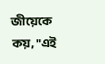জীয়েকে কয়, "এই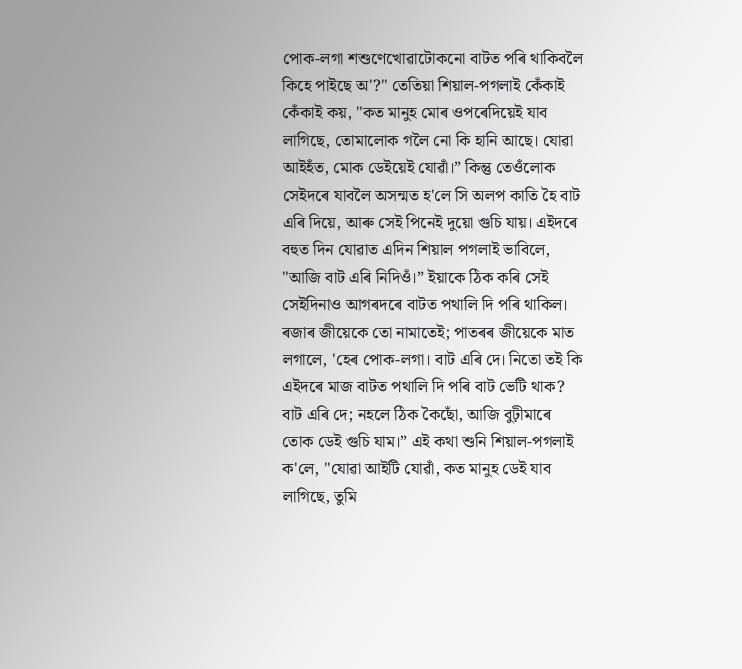পোক-লগা শশুণেখোৱাটোকনো বাটত পৰি থাকিবলৈ কিহে পাইছে অ'?" তেতিয়া শিয়াল-পগলাই কেঁকাই কেঁকাই কয়, "কত মানুহ মোৰ ওপৰেদিয়েই যাব লাগিছে, তোমালোক গলৈ নো কি হানি আছে। যোৱা আইহঁত, মোক ডেইয়েই যোৱাঁ।” কিন্তু তেওঁলোক সেইদৰে যাবলৈ অসন্মত হ'লে সি অলপ কাতি হৈ বাট এৰি দিয়ে, আৰু সেই পিনেই দুয়ো গুচি যায়। এইদৰে বহুত দিন যোৱাত এদিন শিয়াল পগলাই ভাবিলে, "আজি বাট এৰি নিদিওঁ।” ইয়াকে ঠিক কৰি সেই সেইদিনাও আগৰদৰে বাটত পথালি দি পৰি থাকিল। ৰজাৰ জীয়েকে তো নামাতেই; পাতৰৰ জীয়েকে মাত লগালে, 'হেৰ পোক-লগা। বাট এৰি দে। নিতো তই কি এইদৰে মাজ বাটত পথালি দি পৰি বাট ভেটি থাক? বাট এৰি দে; নহলে ঠিক কৈছোঁ, আজি বুঢ়ীমাৰে তোক ডেই গুচি যাম।” এই কথা শুনি শিয়াল-পগলাই ক'লে, "যোৱা আইটি যোৱাঁ, কত মানুহ ডেই যাব লাগিছে, তুমি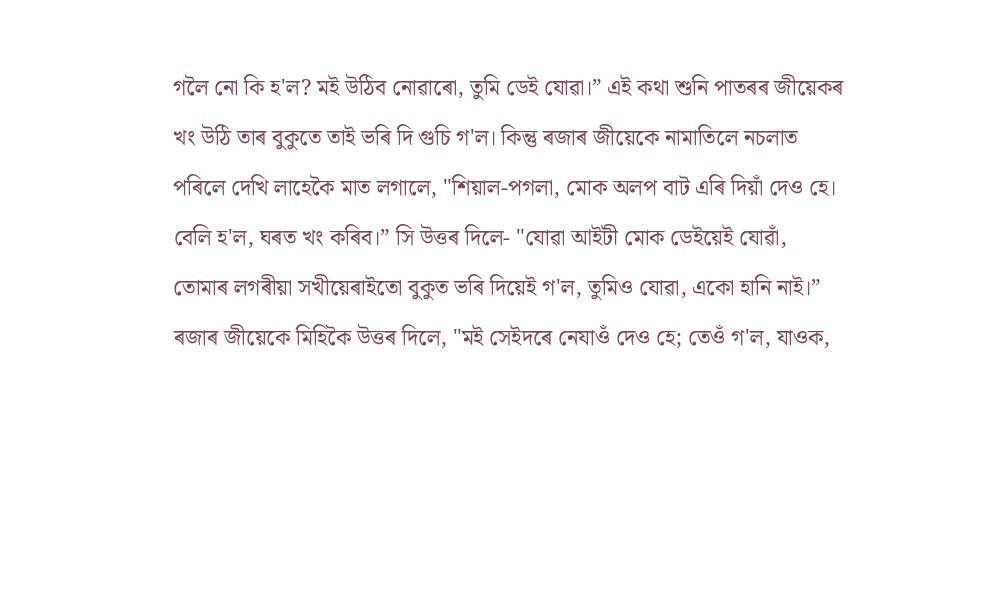গলৈ নো কি হ'ল? মই উঠিব নোৱাৰো, তুমি ডেই যোৱা।” এই কথা শুনি পাতৰৰ জীয়েকৰ খং উঠি তাৰ বুকুতে তাই ভৰি দি গুচি গ'ল। কিন্তু ৰজাৰ জীয়েকে নামাতিলে নচলাত পৰিলে দেখি লাহেকৈ মাত লগালে, "শিয়াল-পগলা, মোক অলপ বাট এৰি দিয়াঁ দেও হে। বেলি হ'ল, ঘৰত খং কৰিব।” সি উত্তৰ দিলে- "যোৱা আইটী মোক ডেইয়েই যোৱাঁ, তোমাৰ লগৰীয়া সখীয়েৰাইতো বুকুত ভৰি দিয়েই গ'ল, তুমিও যোৱা, একো হানি নাই।” ৰজাৰ জীয়েকে মিহিকৈ উত্তৰ দিলে, "মই সেইদৰে নেযাওঁ দেও হে; তেওঁ গ'ল, যাওক,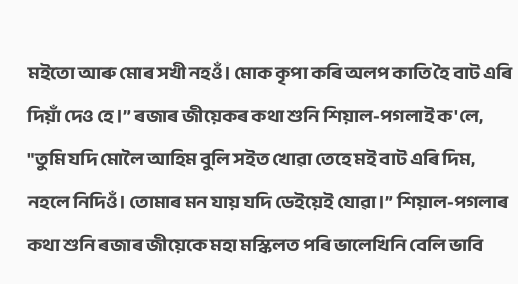মইতো আৰু মোৰ সখী নহওঁ। মোক কৃপা কৰি অলপ কাতি হৈ বাট এৰি দিয়াঁ দেও হে।” ৰজাৰ জীয়েকৰ কথা শুনি শিয়াল-পগলাই ক'লে, "তুমি যদি মোলৈ আহিম বুলি সইত খোৱা তেহে মই বাট এৰি দিম, নহলে নিদিওঁ। তোমাৰ মন যায় যদি ডেইয়েই যোৱা।” শিয়াল-পগলাৰ কথা শুনি ৰজাৰ জীয়েকে মহা মস্কিলত পৰি ভালেখিনি বেলি ভাবি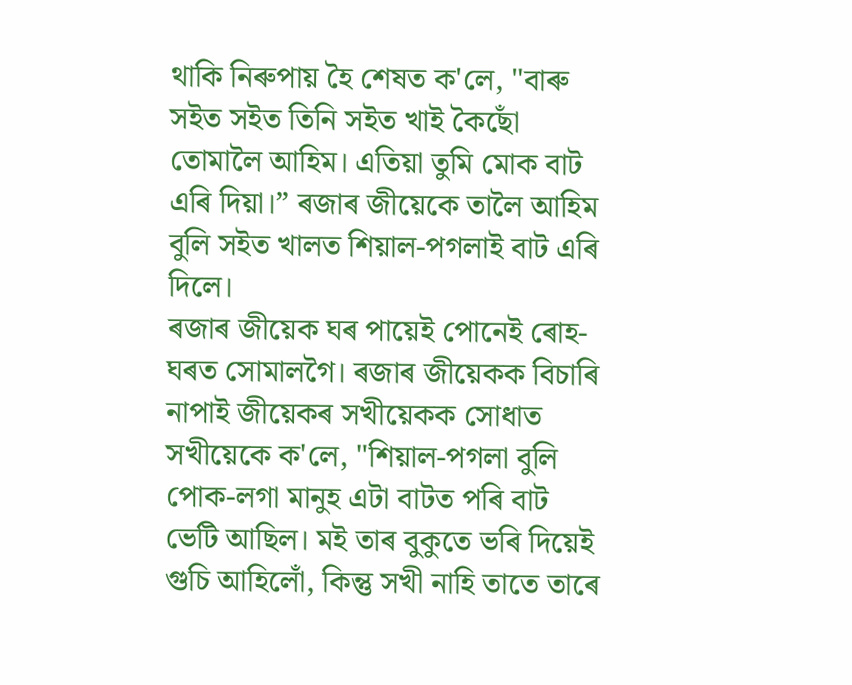থাকি নিৰুপায় হৈ শেষত ক'লে, "বাৰু সইত সইত তিনি সইত খাই কৈছোঁ তোমালৈ আহিম। এতিয়া তুমি মোক বাট এৰি দিয়া।” ৰজাৰ জীয়েকে তালৈ আহিম বুলি সইত খালত শিয়াল-পগলাই বাট এৰি দিলে।
ৰজাৰ জীয়েক ঘৰ পায়েই পোনেই ৰোহ-ঘৰত সোমালগৈ। ৰজাৰ জীয়েকক বিচাৰি নাপাই জীয়েকৰ সখীয়েকক সোধাত সখীয়েকে ক'লে, "শিয়াল-পগলা বুলি পোক-লগা মানুহ এটা বাটত পৰি বাট ভেটি আছিল। মই তাৰ বুকুতে ভৰি দিয়েই গুচি আহিলোঁ, কিন্তু সখী নাহি তাতে তাৰে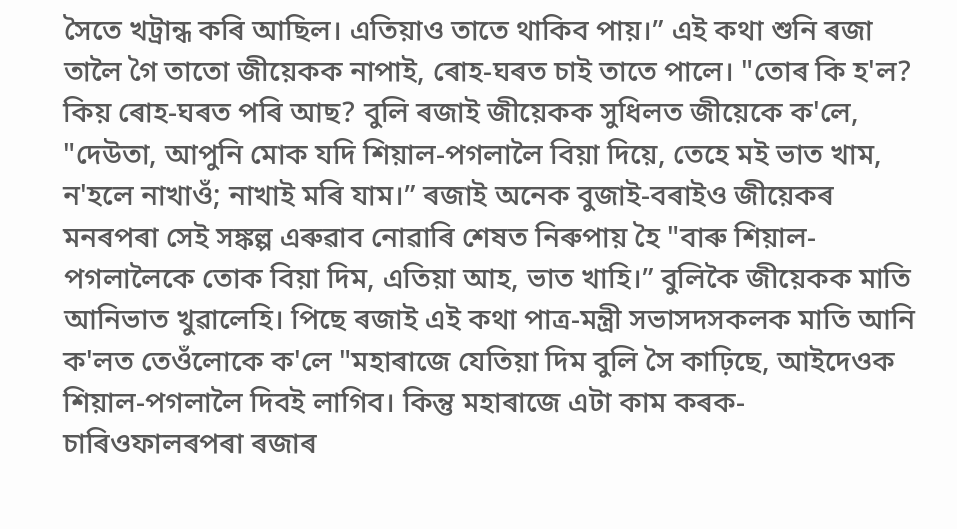সৈতে খট্ৰান্ধ কৰি আছিল। এতিয়াও তাতে থাকিব পায়।” এই কথা শুনি ৰজা তালৈ গৈ তাতো জীয়েকক নাপাই, ৰোহ-ঘৰত চাই তাতে পালে। "তোৰ কি হ'ল? কিয় ৰোহ-ঘৰত পৰি আছ? বুলি ৰজাই জীয়েকক সুধিলত জীয়েকে ক'লে, "দেউতা, আপুনি মোক যদি শিয়াল-পগলালৈ বিয়া দিয়ে, তেহে মই ভাত খাম, ন'হলে নাখাওঁ; নাখাই মৰি যাম।” ৰজাই অনেক বুজাই-বৰাইও জীয়েকৰ মনৰপৰা সেই সঙ্কল্প এৰুৱাব নোৱাৰি শেষত নিৰুপায় হৈ "বাৰু শিয়াল-পগলালৈকে তোক বিয়া দিম, এতিয়া আহ, ভাত খাহি।” বুলিকৈ জীয়েকক মাতি আনিভাত খুৱালেহি। পিছে ৰজাই এই কথা পাত্র-মন্ত্রী সভাসদসকলক মাতি আনি ক'লত তেওঁলোকে ক'লে "মহাৰাজে যেতিয়া দিম বুলি সৈ কাঢ়িছে, আইদেওক শিয়াল-পগলালৈ দিবই লাগিব। কিন্তু মহাৰাজে এটা কাম কৰক- চাৰিওফালৰপৰা ৰজাৰ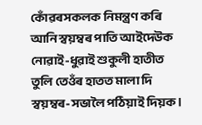কোঁৱৰসকলক নিমন্ত্ৰণ কৰি আনি স্বয়ম্বৰ পাতি আইদেউক নোৱাই-ধুৱাই শুকুলী হাতীত তুলি তেওঁৰ হাতত মালা দি স্বয়ম্বৰ-সভালৈ পঠিয়াই দিয়ক।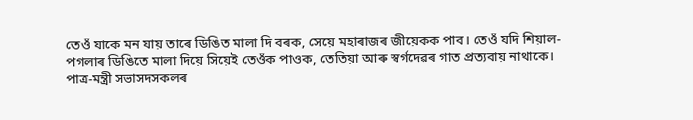তেওঁ যাকে মন যায় তাৰে ডিঙিত মালা দি বৰক, সেয়ে মহাৰাজৰ জীয়েকক পাব। তেওঁ যদি শিয়াল-পগলাৰ ডিঙিতে মালা দিয়ে সিয়েই তেওঁক পাওক, তেতিয়া আৰু স্বৰ্গদেৱৰ গাত প্রত্যবায় নাথাকে।
পাত্ৰ-মন্ত্ৰী সভাসদসকলৰ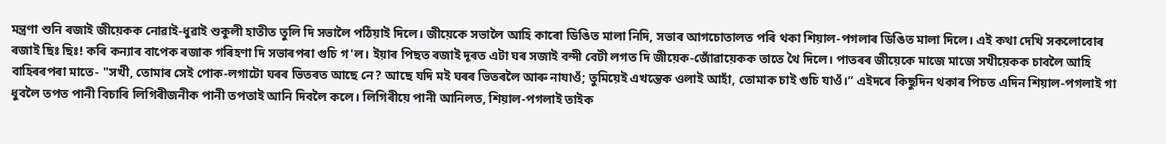মন্ত্রণা শুনি ৰজাই জীয়েকক নোৱাই-ধুৱাই শুকুলী হাতীত তুলি দি সভালৈ পঠিয়াই দিলে। জীয়েকে সভালৈ আহি কাৰো ডিঙিত মালা নিদি, সভাৰ আগচোতালত পৰি থকা শিয়াল-পগলাৰ ডিঙিত মালা দিলে। এই কথা দেখি সকলোবোৰ ৰজাই ছিঃ ছিঃ! কৰি কন্যাৰ বাপেক ৰজাক গৰিহণা দি সভাৰপৰা গুচি গ'ল। ইয়াৰ পিছত ৰজাই দূৰত এটা ঘৰ সজাই বন্দী বেটী লগত দি জীয়েক-জোঁৱায়েকক তাতে থৈ দিলে। পাতৰৰ জীয়েকে মাজে মাজে সখীয়েকক চাবলৈ আহি বাহিৰৰপৰা মাতে- "সখী, তোমাৰ সেই পোক-লগাটো ঘৰৰ ভিতৰত আছে নে? আছে যদি মই ঘৰৰ ভিতৰলৈ আৰু নাযাওঁ; তুমিয়েই এখন্তেক ওলাই আহাঁ, তোমাক চাই গুচি যাওঁ।” এইদৰে কিছুদিন থকাৰ পিচত এদিন শিয়াল-পগলাই গা ধুবলৈ তপত পানী বিচাৰি লিগিৰীজনীক পানী তপতাই আনি দিবলৈ কলে। লিগিৰীয়ে পানী আনিলত, শিয়াল-পগলাই তাইক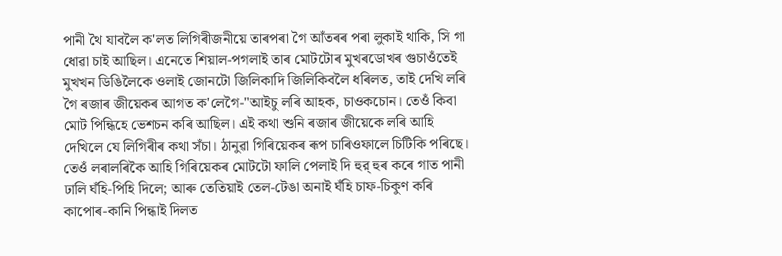পানী থৈ যাবলৈ ক'লত লিগিৰীজনীয়ে তাৰপৰা গৈ আঁতৰৰ পৰা লুকাই থাকি, সি গা ধোৱা চাই আছিল। এনেতে শিয়াল-পগলাই তাৰ মোটটোৰ মুখৰডোখৰ গুচাওঁতেই মুখখন ডিঙিলৈকে ওলাই জোনটো জিলিকাদি জিলিকিবলৈ ধৰিলত, তাই দেখি লৰি গৈ ৰজাৰ জীয়েকৰ আগত ক'লেগৈ-"আইচু লৰি আহক, চাওকচোন। তেওঁ কিবা মোট পিন্ধিহে ভেশচন কৰি আছিল। এই কথা শুনি ৰজাৰ জীয়েকে লৰি আহি দেখিলে যে লিগিৰীৰ কথা সঁচা। ঠানুৱা গিৰিয়েকৰ ৰূপ চাৰিওফালে চিটিকি পৰিছে। তেওঁ লৰালৰিকৈ আহি গিৰিয়েকৰ মোটটো ফালি পেলাই দি হুর্ হুৰ কৰে গাত পানী ঢালি ঘঁহি-পিহি দিলে; আৰু তেতিয়াই তেল-টেঙা অনাই ঘঁহি চাফ-চিকুণ কৰি কাপোৰ-কানি পিন্ধাই দিলত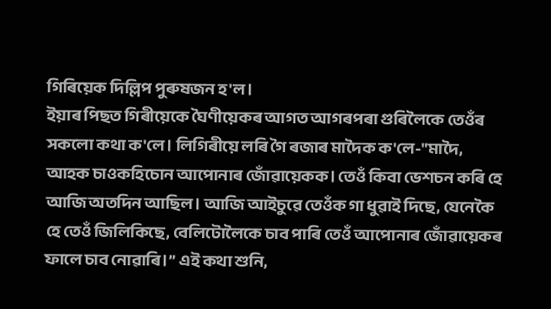গিৰিয়েক দিল্লিপ পুৰুষজন হ'ল।
ইয়াৰ পিছত গিৰীয়েকে ঘৈণীয়েকৰ আগত আগৰপৰা গুৰিলৈকে তেওঁৰ সকলো কথা ক'লে। লিগিৰীয়ে লৰি গৈ ৰজাৰ মাদৈক ক'লে-"মাদৈ, আহক চাওকহিচোন আপোনাৰ জোঁৱায়েকক। তেওঁ কিবা ভেশচন কৰি হে আজি অতদিন আছিল। আজি আইচুৱে তেওঁক গা ধুৱাই দিছে, যেনেকৈ হে তেওঁ জিলিকিছে, বেলিটোলৈকে চাব পাৰি তেওঁ আপোনাৰ জোঁৱায়েকৰ ফালে চাব নোৱাৰি।” এই কথা শুনি,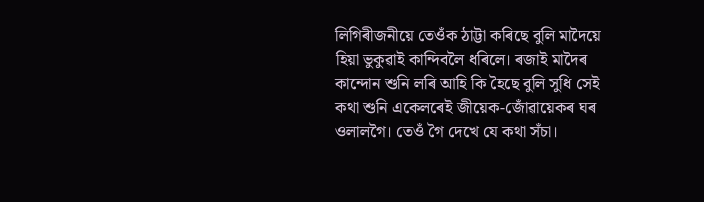লিগিৰীজনীয়ে তেওঁক ঠাট্টা কৰিছে বুলি মাদৈয়ে হিয়া ভুকুৱাই কান্দিবলৈ ধৰিলে। ৰজাই মাদৈৰ কান্দোন শুনি লৰি আহি কি হৈছে বুলি সুধি সেই কথা শুনি একেলৰেই জীয়েক-জোঁৱায়েকৰ ঘৰ ওলালগৈ। তেওঁ গৈ দেখে যে কথা সঁচা।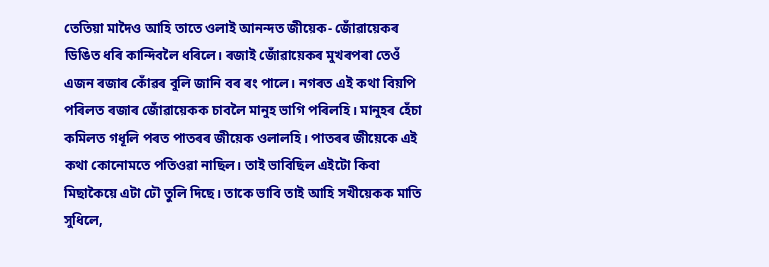তেতিয়া মাদৈও আহি তাতে ওলাই আনন্দত জীয়েক- জোঁৱায়েকৰ ডিঙিত ধৰি কান্দিবলৈ ধৰিলে। ৰজাই জোঁৱায়েকৰ মুখৰপৰা তেওঁ এজন ৰজাৰ কোঁৱৰ বুলি জানি বৰ ৰং পালে। নগৰত এই কথা বিয়পি পৰিলত ৰজাৰ জোঁৱায়েকক চাবলৈ মানুহ ভাগি পৰিলহি। মানুহৰ হেঁচা কমিলত গধূলি পৰত পাতৰৰ জীয়েক ওলালহি। পাতৰৰ জীয়েকে এই কথা কোনোমতে পতিওৱা নাছিল। তাই ভাবিছিল এইটো কিবা মিছাকৈয়ে এটা ঢৌ তুলি দিছে। তাকে ভাবি তাই আহি সখীয়েকক মাতি সুধিলে,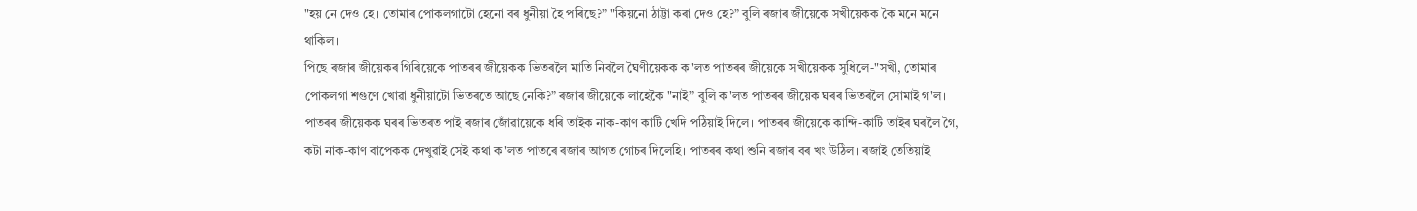"হয় নে দেও হে। তোমাৰ পোকলগাটো হেনো বৰ ধুনীয়া হৈ পৰিছে?” "কিয়নো ঠাট্টা কৰা দেও হে?” বুলি ৰজাৰ জীয়েকে সখীয়েকক কৈ মনে মনে থাকিল।
পিছে ৰজাৰ জীয়েকৰ গিৰিয়েকে পাতৰৰ জীয়েকক ভিতৰলৈ মাতি নিবলৈ ঘৈণীয়েকক ক'লত পাতৰৰ জীয়েকে সখীয়েকক সুধিলে-"সখী, তোমাৰ পোকলগা শগুণে খোৱা ধুনীয়াটো ভিতৰতে আছে নেকি?” ৰজাৰ জীয়েকে লাহেকৈ "নাই” বুলি ক'লত পাতৰৰ জীয়েক ঘৰৰ ভিতৰলৈ সোমাই গ'ল। পাতৰৰ জীয়েকক ঘৰৰ ভিতৰত পাই ৰজাৰ জোঁৱায়েকে ধৰি তাইক নাক-কাণ কাটি খেদি পঠিয়াই দিলে। পাতৰৰ জীয়েকে কান্দি-কাটি তাইৰ ঘৰলৈ গৈ, কটা নাক-কাণ বাপেকক দেখুৱাই সেই কথা ক'লত পাতৰে ৰজাৰ আগত গোচৰ দিলেহি। পাতৰৰ কথা শুনি ৰজাৰ বৰ খং উঠিল। ৰজাই তেতিয়াই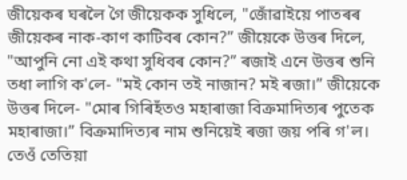জীয়েকৰ ঘৰলৈ গৈ জীয়েকক সুধিলে, "জোঁৱাইয়ে পাতৰৰ জীয়েকৰ নাক-কাণ কাটিবৰ কোন?” জীয়েকে উত্তৰ দিলে, "আপুনি নো এই কথা সুধিবৰ কোন?” ৰজাই এনে উত্তৰ শুনি তধা লাগি ক'লে- "মই কোন তই নাজান? মই ৰজা।” জীয়েকে উত্তৰ দিলে- "মোৰ গিৰিহঁতও মহাৰাজা বিক্রমাদিত্যৰ পুতেক মহাৰাজা।” বিক্রমাদিত্যৰ নাম শুনিয়েই ৰজা জয় পৰি গ'ল। তেওঁ তেতিয়া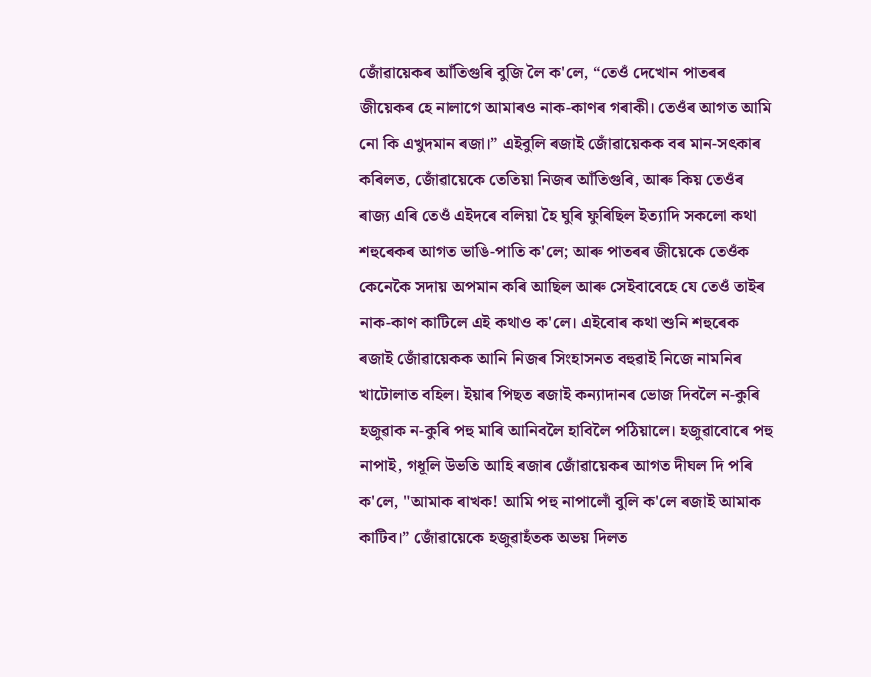জোঁৱায়েকৰ আঁতিগুৰি বুজি লৈ ক'লে, “তেওঁ দেখোন পাতৰৰ জীয়েকৰ হে নালাগে আমাৰও নাক-কাণৰ গৰাকী। তেওঁৰ আগত আমি নো কি এখুদমান ৰজা।” এইবুলি ৰজাই জোঁৱায়েকক বৰ মান-সৎকাৰ কৰিলত, জোঁৱায়েকে তেতিয়া নিজৰ আঁতিগুৰি, আৰু কিয় তেওঁৰ ৰাজ্য এৰি তেওঁ এইদৰে বলিয়া হৈ ঘুৰি ফুৰিছিল ইত্যাদি সকলো কথা শহুৰেকৰ আগত ভাঙি-পাতি ক'লে; আৰু পাতৰৰ জীয়েকে তেওঁক কেনেকৈ সদায় অপমান কৰি আছিল আৰু সেইবাবেহে যে তেওঁ তাইৰ নাক-কাণ কাটিলে এই কথাও ক'লে। এইবোৰ কথা শুনি শহুৰেক ৰজাই জোঁৱায়েকক আনি নিজৰ সিংহাসনত বহুৱাই নিজে নামনিৰ খাটোলাত বহিল। ইয়াৰ পিছত ৰজাই কন্যাদানৰ ভোজ দিবলৈ ন-কুৰি হজুৱাক ন-কুৰি পহু মাৰি আনিবলৈ হাবিলৈ পঠিয়ালে। হজুৱাবোৰে পহু নাপাই, গধূলি উভতি আহি ৰজাৰ জোঁৱায়েকৰ আগত দীঘল দি পৰি ক'লে, "আমাক ৰাখক! আমি পহু নাপালোঁ বুলি ক'লে ৰজাই আমাক কাটিব।” জোঁৱায়েকে হজুৱাহঁতক অভয় দিলত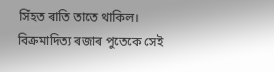সিঁহত ৰাতি তাতে থাকিল। বিক্রমাদিত্য ৰজাৰ পুতেকে সেই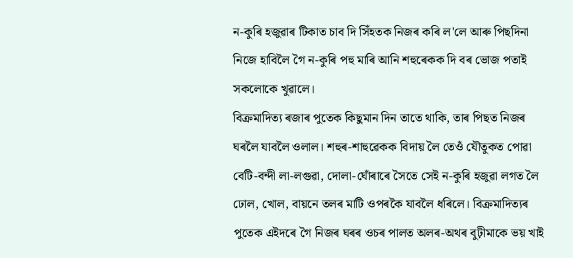ন-কুৰি হজুৱাৰ টিকাত চাব দি সিঁহতক নিজৰ কৰি ল'লে আৰু পিছদিনা নিজে হাবিলৈ গৈ ন-কুৰি পহু মাৰি আনি শহুৰেকক দি বৰ ভোজ পতাই সকলোকে খুৱালে।
বিক্রমাদিত্য ৰজাৰ পুতেক কিছুমান দিন তাতে থাকি, তাৰ পিছত নিজৰ ঘৰলৈ যাবলৈ ওলাল। শহুৰ-শাহুৱেকক বিদায় লৈ তেওঁ যৌতুকত পোৱা বেটি-বন্দী লা-লগুৱা, দোলা-ঘোঁৰাৰে সৈতে সেই ন-কুৰি হজুৱা লগত লৈ ঢোল, খোল, বায়নে তলৰ মাটি ওপৰকৈ যাবলৈ ধৰিলে। বিক্রমাদিত্যৰ পুতেক এইদৰে গৈ নিজৰ ঘৰৰ ওচৰ পালত অলৰ-অথৰ বুঢ়ীমাকে ভয় খাই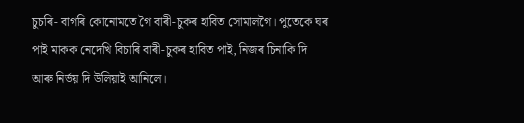চুচৰি- বাগৰি কোনোমতে গৈ বাৰী-চুকৰ হাবিত সোমালগৈ। পুতেকে ঘৰ পাই মাকক নেদেখি বিচাৰি বাৰী-চুকৰ হাবিত পাই, নিজৰ চিনাকি দি আৰু নিৰ্ভয় দি উলিয়াই আনিলে।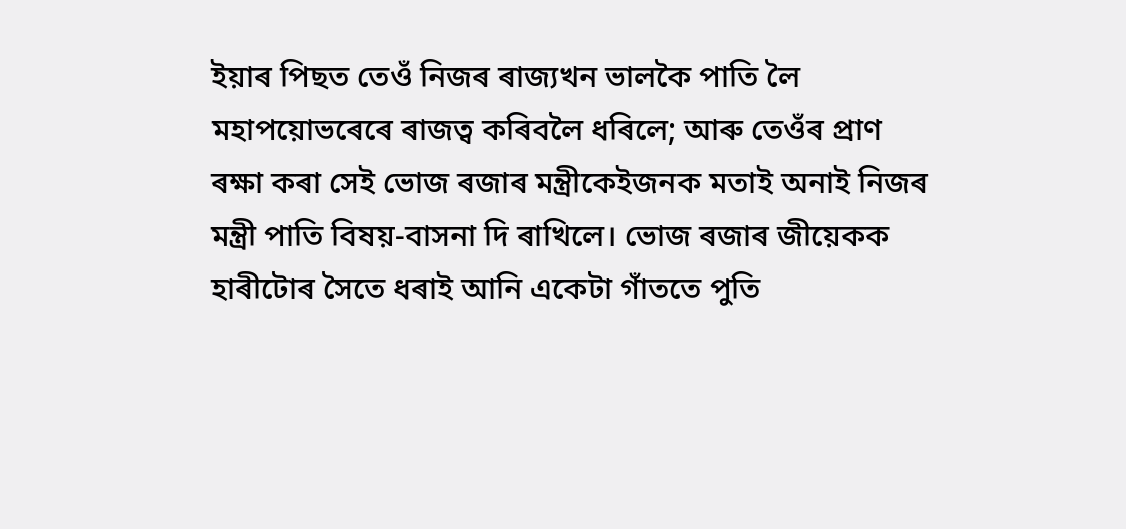ইয়াৰ পিছত তেওঁ নিজৰ ৰাজ্যখন ভালকৈ পাতি লৈ মহাপয়োভৰেৰে ৰাজত্ব কৰিবলৈ ধৰিলে; আৰু তেওঁৰ প্ৰাণ ৰক্ষা কৰা সেই ভোজ ৰজাৰ মন্ত্রীকেইজনক মতাই অনাই নিজৰ মন্ত্ৰী পাতি বিষয়-বাসনা দি ৰাখিলে। ভোজ ৰজাৰ জীয়েকক হাৰীটোৰ সৈতে ধৰাই আনি একেটা গাঁততে পুতি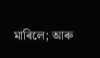মাৰিলে; আৰু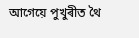আগেয়ে পুখুৰীত থৈ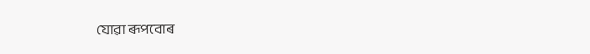যোৱা ৰূপবোৰ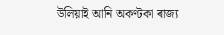উলিয়াই আনি অকণ্টকা ৰাজ্য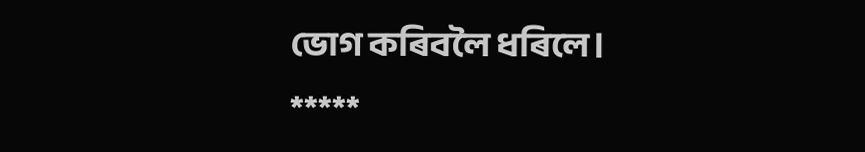ভোগ কৰিবলৈ ধৰিলে।
*****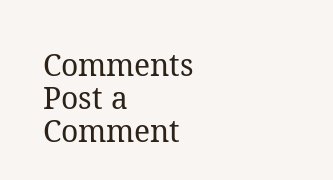Comments
Post a Comment